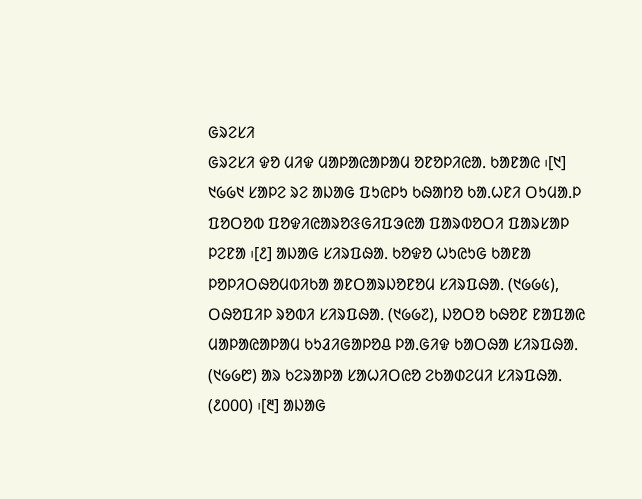ᱜᱨᱮᱥᱤ
ᱜᱨᱮᱥᱤ ᱫᱚ ᱢᱤᱫ ᱢᱟᱞᱟᱭᱟᱞᱟᱢ ᱚᱱᱚᱞᱤᱭᱟᱹ ᱠᱟᱱᱟᱭ ᱾[᱑] ᱑᱙᱙᱑ ᱥᱟᱞᱮ ᱨᱮ ᱟᱡᱟᱜ ᱯᱩᱭᱞᱩ ᱠᱷᱟᱴᱚ ᱠᱟᱹᱦᱱᱤ ᱛᱩᱢᱟᱹᱞ ᱯᱚᱛᱚᱵ ᱯᱚᱫᱤᱭᱟᱨᱚᱝᱜᱤᱯᱳᱭᱟ ᱯᱟᱨᱵᱚᱛᱤ ᱯᱟᱨᱥᱟᱞ ᱞᱮᱱᱟ ᱾[᱒] ᱟᱡᱟᱜ ᱥᱤᱨᱯᱷᱟᱹ ᱠᱚᱫᱚ ᱦᱩᱭᱩᱜ ᱠᱟᱱᱟ ᱞᱚᱞᱤᱛᱷᱚᱢᱵᱤᱠᱟ ᱟᱱᱛᱟᱨᱡᱚᱱᱚᱢ ᱥᱤᱨᱯᱷᱟᱹ (᱑᱙᱙᱕), ᱛᱷᱚᱯᱤᱞ ᱨᱚᱵᱤ ᱥᱤᱨᱯᱷᱟᱹ (᱑᱙᱙᱗), ᱡᱚᱛᱚ ᱠᱷᱚᱱ ᱱᱟᱯᱟᱭ ᱢᱟᱞᱟᱭᱟᱞᱟᱢ ᱠᱩᱲᱤᱜᱟᱞᱚᱪ ᱞᱟᱹᱜᱤᱫ ᱠᱟᱛᱷᱟ ᱥᱤᱨᱯᱷᱟᱹ (᱑᱙᱙᱘) ᱟᱨ ᱠᱮᱨᱟᱞᱟ ᱥᱟᱦᱤᱛᱭᱚ ᱮᱠᱟᱰᱮᱢᱤ ᱥᱤᱨᱯᱷᱟᱹ (᱒᱐᱐᱐) ᱾[᱓] ᱟᱡᱟᱜ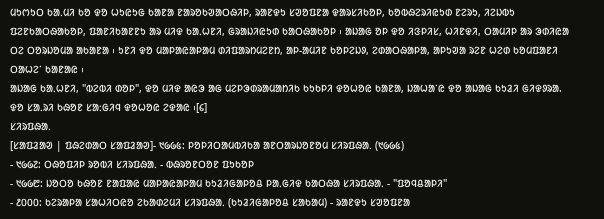ᱢᱩᱬᱩᱛ ᱠᱟᱹᱢᱤ ᱠᱚ ᱫᱚ ᱦᱩᱭᱩᱜ ᱠᱟᱱᱟ ᱱᱟᱨᱚᱠᱣᱟᱛᱷᱤᱞ, ᱨᱟᱱᱫᱩ ᱥᱣᱚᱯᱱᱟ ᱫᱟᱨᱥᱤᱠᱚᱞ, ᱠᱚᱵᱷᱮᱨᱤᱭᱩᱰ ᱱᱮᱨᱩ, ᱤᱮᱡᱵᱩ ᱯᱮᱱᱠᱟᱛᱷᱟᱠᱚᱞ, ᱯᱟᱱᱤᱠᱟᱱᱱᱩ ᱟᱨ ᱢᱤᱫ ᱠᱟᱹᱦᱱᱤ, ᱜᱨᱟᱡᱤᱭᱩᱰ ᱠᱟᱛᱷᱟᱠᱚᱞ ᱾ ᱟᱡᱟᱜ ᱚᱞ ᱫᱚ ᱤᱝᱞᱤᱥ, ᱦᱤᱱᱫᱤ, ᱛᱟᱢᱤᱞ ᱟᱨ ᱳᱰᱤᱭᱟ ᱛᱮ ᱛᱚᱨᱡᱚᱢᱟ ᱟᱠᱟᱱᱟ ᱾ ᱩᱱᱤ ᱫᱚ ᱢᱟᱞᱟᱭᱟᱞᱟᱢ ᱰᱤᱯᱟᱨᱴᱢᱮᱱᱴ, ᱟᱞ-ᱟᱢᱤᱱ ᱠᱚᱞᱮᱡᱽ, ᱮᱰᱟᱛᱷᱟᱞᱟ, ᱟᱞᱩᱣᱟ ᱨᱮᱱ ᱦᱮᱰ ᱠᱚᱢᱯᱟᱱᱤ ᱛᱟᱦᱮᱸ ᱠᱟᱱᱟᱭ ᱾
ᱟᱡᱟᱜ ᱠᱟᱹᱦᱱᱤ, "ᱵᱮᱵᱤ ᱰᱚᱞ", ᱫᱚ ᱢᱤᱫ ᱟᱭᱳ ᱟᱜ ᱢᱮᱞᱳᱰᱨᱟᱢᱟᱴᱤᱠ ᱠᱩᱠᱞᱤ ᱫᱚᱦᱚᱭ ᱠᱟᱱᱟ, ᱡᱟᱦᱟᱸᱭ ᱫᱚ ᱟᱡᱟᱜ ᱠᱩᱲᱤ ᱜᱤᱫᱽᱨᱟ. ᱫᱚ ᱥᱟᱹᱨᱤ ᱠᱷᱚᱱ ᱥᱟᱺᱜᱤᱧ ᱫᱚᱦᱚᱭ ᱮᱫᱟᱭ ᱾[᱔]
ᱥᱤᱨᱯᱷᱟᱹ
[ᱥᱟᱯᱲᱟᱣ | ᱯᱷᱮᱰᱟᱛ ᱥᱟᱯᱲᱟᱣ]- ᱑᱙᱙᱕: ᱞᱚᱞᱤᱛᱟᱢᱵᱤᱠᱟ ᱟᱱᱛᱟᱨᱡᱚᱱᱚᱢ ᱥᱤᱨᱯᱷᱟᱹ (᱑᱙᱙᱕)
- ᱑᱙᱙᱗: ᱛᱷᱚᱯᱤᱞ ᱨᱚᱵᱤ ᱥᱤᱨᱯᱷᱟᱹ - ᱵᱷᱨᱚᱱᱛᱚᱱ ᱯᱩᱠᱚᱞ
- ᱑᱙᱙᱘: ᱡᱚᱛᱚ ᱠᱷᱚᱱ ᱱᱟᱯᱟᱭ ᱢᱟᱞᱟᱭᱟᱞᱟᱢ ᱠᱩᱲᱤᱜᱟᱞᱚᱪ ᱞᱟᱹᱜᱤᱫ ᱠᱟᱛᱷᱟ ᱥᱤᱨᱯᱷᱟᱹ - "ᱯᱚᱧᱪᱟᱞᱤ"
- ᱒᱐᱐᱐: ᱠᱮᱨᱟᱞᱟ ᱥᱟᱦᱤᱛᱭᱚ ᱮᱠᱟᱰᱮᱢᱤ ᱥᱤᱨᱯᱷᱟᱹ (ᱠᱩᱲᱤᱜᱟᱞᱚᱪ ᱥᱟᱠᱟᱢ) - ᱨᱟᱱᱫᱩ ᱥᱣᱚᱯᱱᱟ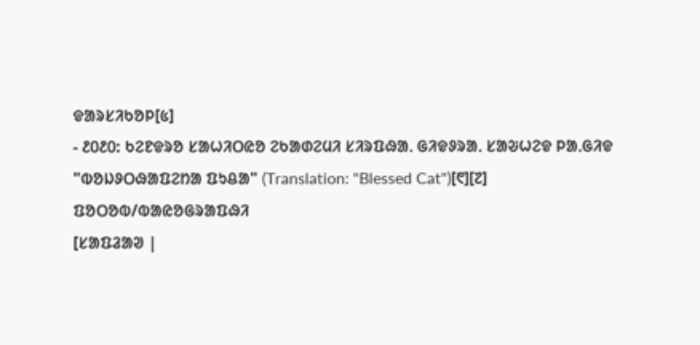ᱫᱟᱨᱥᱤᱠᱚᱞ[᱕]
- ᱒᱐᱒᱐: ᱠᱮᱱᱫᱨᱚ ᱥᱟᱦᱤᱛᱭᱚ ᱮᱠᱟᱰᱮᱢᱤ ᱥᱤᱨᱯᱷᱟᱹ ᱜᱤᱫᱽᱨᱟᱹ ᱥᱟᱶᱦᱮᱫ ᱞᱟᱹᱜᱤᱫ "ᱵᱚᱡᱽᱛᱷᱟᱯᱮᱴᱟ ᱯᱩᱪᱟ" (Translation: "Blessed Cat")[᱖][᱗]
ᱯᱚᱛᱚᱵ/ᱵᱟᱭᱚᱜᱨᱟᱯᱷᱤ
[ᱥᱟᱯᱲᱟᱣ |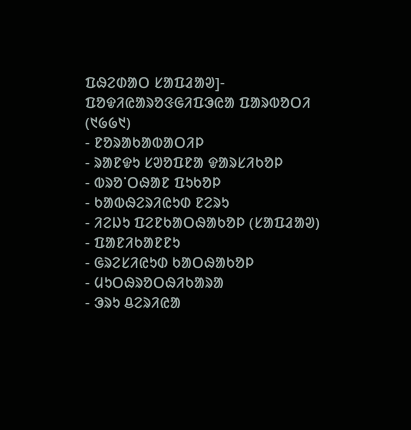ᱯᱷᱮᱰᱟᱛ ᱥᱟᱯᱲᱟᱣ]- ᱯᱚᱫᱤᱭᱟᱨᱚᱝᱜᱤᱯᱳᱭᱟ ᱯᱟᱨᱵᱚᱛᱤ (᱑᱙᱙᱑)
- ᱱᱚᱨᱟᱠᱟᱵᱟᱛᱤᱞ
- ᱨᱟᱱᱫᱩ ᱥᱣᱚᱯᱱᱟ ᱫᱟᱨᱥᱤᱠᱚᱞ
- ᱵᱨᱚᱸᱛᱷᱟᱱ ᱯᱩᱠᱚᱞ
- ᱠᱟᱵᱷᱮᱨᱤᱭᱩᱰ ᱱᱮᱨᱩ
- ᱤᱮᱡᱩ ᱯᱮᱱᱠᱟᱛᱷᱟᱠᱚᱞ (ᱥᱟᱯᱲᱟᱣ)
- ᱯᱟᱱᱤᱠᱟᱱᱱᱩ
- ᱜᱨᱮᱥᱤᱭᱩᱰ ᱠᱟᱛᱷᱟᱠᱚᱞ
- ᱢᱩᱛᱷᱨᱚᱛᱷᱤᱠᱟᱨᱟ
- ᱳᱨᱩ ᱪᱮᱨᱤᱭᱟ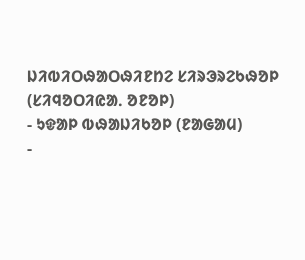ᱡᱤᱵᱤᱛᱷᱟᱛᱷᱤᱱᱴᱮ ᱥᱤᱨᱳᱨᱮᱠᱷᱚᱞ (ᱥᱤᱧᱚᱛᱤᱭᱟᱹ ᱚᱱᱚᱞ)
- ᱩᱫᱟᱞ ᱵᱷᱟᱡᱤᱠᱚᱞ (ᱱᱟᱜᱟᱢ)
-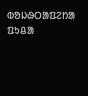ᱵᱚᱡᱷᱛᱟᱯᱮᱴᱟ ᱯᱩᱪᱟ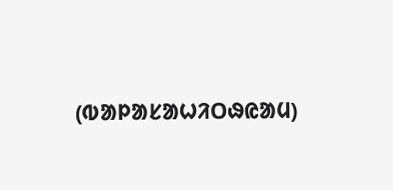(ᱵᱟᱞᱟᱥᱟᱦᱤᱛᱷᱭᱟᱢ)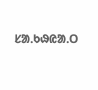ᱥᱟᱹᱠᱷᱭᱟᱹᱛ